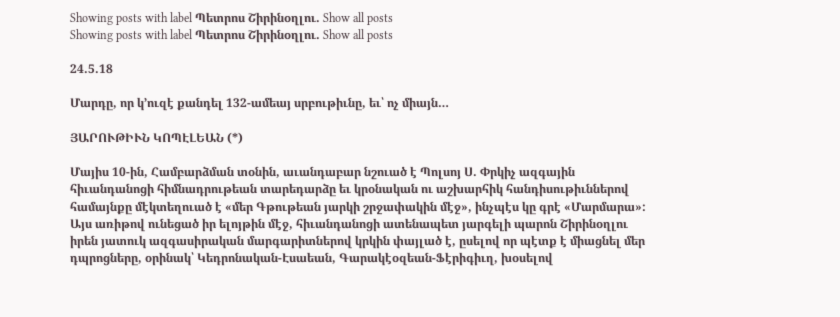Showing posts with label Պետրոս Շիրինօղլու. Show all posts
Showing posts with label Պետրոս Շիրինօղլու. Show all posts

24.5.18

Մարդը, որ կ՚ուզէ քանդել 132-ամեայ սրբութիւնը, եւ՝ ոչ միայն…

ՅԱՐՈՒԹԻՒՆ ԿՈՊԷԼԵԱՆ (*)

Մայիս 10-ին, Համբարձման տօնին, աւանդաբար նշուած է Պոլսոյ Ս. Փրկիչ ազգային հիւանդանոցի հիմնադրութեան տարեդարձը եւ կրօնական ու աշխարհիկ հանդիսութիւններով համայնքը մէկտեղուած է «մեր Գթութեան յարկի շրջափակին մէջ», ինչպէս կը գրէ «Մարմարա»:
Այս առիթով ունեցած իր ելոյթին մէջ, հիւանդանոցի ատենապետ յարգելի պարոն Շիրինօղլու իրեն յատուկ ազգասիրական մարգարիտներով կրկին փայլած է, ըսելով որ պէտք է միացնել մեր դպրոցները, օրինակ՝ Կեդրոնական-Էսաեան, Գարակէօզեան-Ֆէրիգիւղ, խօսելով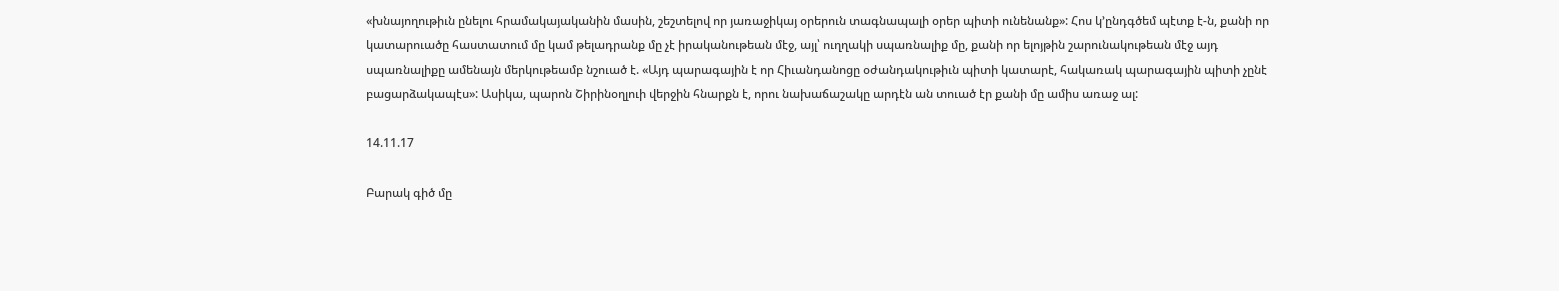«խնայողութիւն ընելու հրամակայականին մասին, շեշտելով որ յառաջիկայ օրերուն տագնապալի օրեր պիտի ունենանք»: Հոս կ՚ընդգծեմ պէտք է-ն, քանի որ կատարուածը հաստատում մը կամ թելադրանք մը չէ իրականութեան մէջ, այլ՝ ուղղակի սպառնալիք մը, քանի որ ելոյթին շարունակութեան մէջ այդ սպառնալիքը ամենայն մերկութեամբ նշուած է. «Այդ պարագային է որ Հիւանդանոցը օժանդակութիւն պիտի կատարէ, հակառակ պարագային պիտի չընէ բացարձակապէս»: Ասիկա, պարոն Շիրինօղլուի վերջին հնարքն է, որու նախաճաշակը արդէն ան տուած էր քանի մը ամիս առաջ ալ:

14.11.17

Բարակ գիծ մը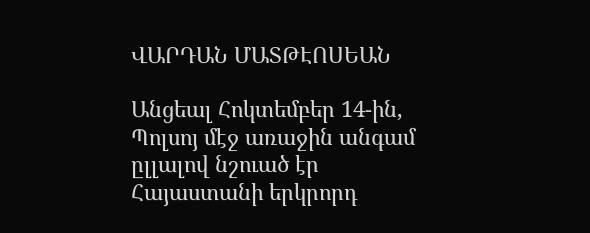ՎԱՐԴԱՆ ՄԱՏԹԷՈՍԵԱՆ

Անցեալ Հոկտեմբեր 14-ին, Պոլսոյ մէջ առաջին անգամ ըլլալով նշուած էր Հայաստանի երկրորդ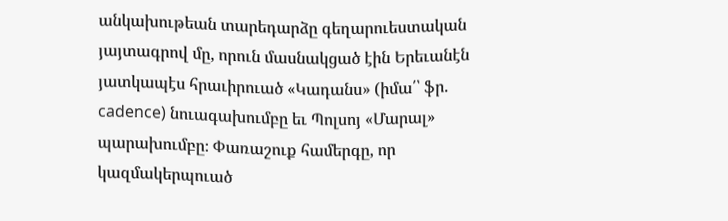անկախութեան տարեդարձը գեղարուեստական յայտագրով մը, որուն մասնակցած էին Երեւանէն յատկապէս հրաւիրուած «Կադանս» (իմա՛՝ ֆր. cadence) նուագախումբը եւ Պոլսոյ «Մարալ» պարախումբը։ Փառաշուք համերգը, որ կազմակերպուած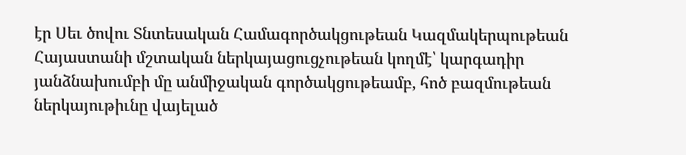էր Սեւ ծովու Տնտեսական Համագործակցութեան Կազմակերպութեան Հայաստանի մշտական ներկայացուցչութեան կողմէ՝ կարգադիր յանձնախումբի մը անմիջական գործակցութեամբ, հոծ բազմութեան ներկայութիւնը վայելած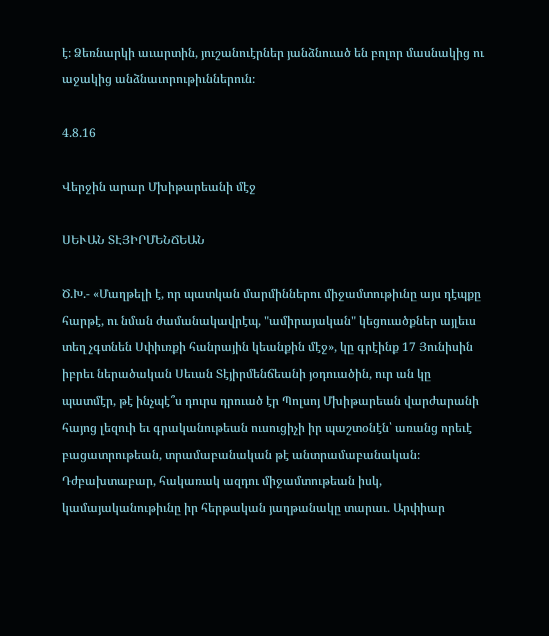է։ Ձեռնարկի աւարտին, յուշանուէրներ յանձնուած են բոլոր մասնակից ու աջակից անձնաւորութիւններուն։

4.8.16

Վերջին արար Մխիթարեանի մէջ

ՍԵՒԱՆ ՏԷՅԻՐՄԵՆՃԵԱՆ

Ծ.Խ.- «Մաղթելի է, որ պատկան մարմիններու միջամտութիւնը այս դէպքը հարթէ, ու նման ժամանակավրէպ, "ամիրայական" կեցուածքներ այլեւս տեղ չգտնեն Սփիւռքի հանրային կեանքին մէջ», կը գրէինք 17 Յունիսին իբրեւ ներածական Սեւան Տէյիրմենճեանի յօդուածին, ուր ան կը պատմէր, թէ ինչպէ՞ս դուրս դրուած էր Պոլսոյ Մխիթարեան վարժարանի հայոց լեզուի եւ գրականութեան ուսուցիչի իր պաշտօնէն՝ առանց որեւէ բացատրութեան, տրամաբանական թէ անտրամաբանական։ Դժբախտաբար, հակառակ ազդու միջամտութեան իսկ, կամայականութիւնը իր հերթական յաղթանակը տարաւ. Արփիար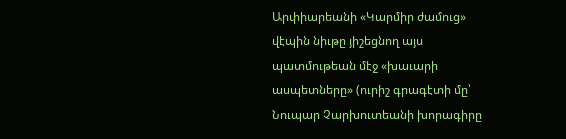Արփիարեանի «Կարմիր ժամուց» վէպին նիւթը յիշեցնող այս պատմութեան մէջ «խաւարի ասպետները» (ուրիշ գրագէտի մը՝ Նուպար Չարխուտեանի խորագիրը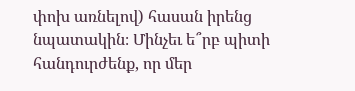փոխ առնելով) հասան իրենց նպատակին։ Մինչեւ ե՞րբ պիտի հանդուրժենք, որ մեր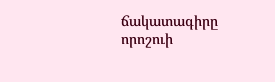ճակատագիրը որոշուի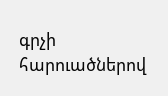գրչի հարուածներով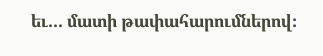եւ... մատի թափահարումներով։